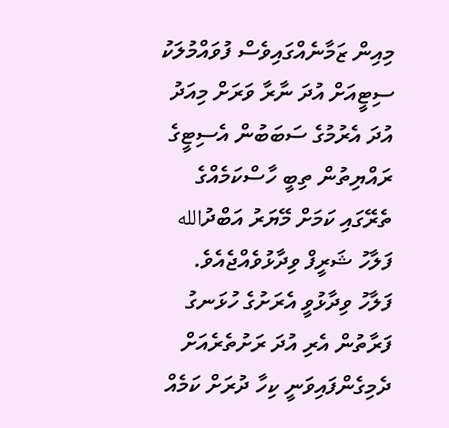މިއިން ޒަމާނެއްގައިވެސް ފުވައްމުލަކު ސިޓީއަށް އުދަ ނާރާ ވަރަށް މިއަދު އުދަ އެރުމުގެ ސަބަބުން އެސިޓީގެ ރައްޔިތުން ތިބީ ހާސްކަމެއްގެ ތެރޭގައި ކަމަށް މޭޔަރު އަބްދުالله ފަލާހު ޝަރީފް ވިދާޅުވެއްޖެއެވެ.
ފަލާހު ވިދާޅުވީ އެރަށުގެ ހުޅަނގު ފަރާތުން އެރި އުދަ ރަށުތެރެއަށް ދެމިގެންފައިވަނީ ކިހާ ދުރަށް ކަމެއް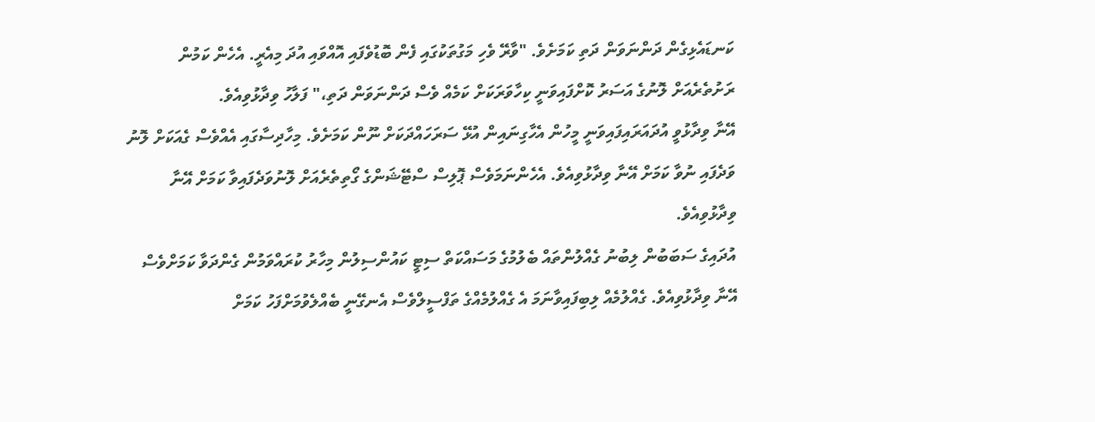ކަނޑައެޅިގެން ދަންނަވަން ދަތި ކަމަށެވެ. "ވާރޭ ވެހި މަގުތަކުގައި ފެން ބޮޑުވެފައި އޮއްވައި އުދަ މިއެރީ. އެހެން ކަމުން ރަށުތެރެއަށް ލޮނުގެ އަސަރު ކޮށްފައިވަނީ ކިހާވަރަކަށް ކަމެއް ވެސް ދަންނަވަން ދަތި،" ފަލާހު ވިދާޅުވިއެވެ.
އޭނާ ވިދާޅުވީ އުދައަރައިފައިވަނީ މީހުން އެހާގިނައިން އުޅޭ ސަރަހައްދަކަށް ނޫން ކަމަށެވެ. މިހާދިސާގައި އެއްވެސް ގެއަކަށް ލޮނު ވަދެފައި ނުވާ ކަމަށް އޭނާ ވިދާޅުވިއެވެ. އެހެންނަމަވެސް ޕޮލިސް ސްޓޭޝަންގެ ގޯތިތެރެއަށް ލޮނުވަދެފައިވާ ކަމަށް އޭނާ ވިދާޅުވިއެވެ.
އުދައިގެ ސަބަބުން ލިބުނު ގެއްލުންތައް ބެލުމުގެ މަސައްކަތް ސިޓީ ކައުންސިލުން މިހާރު ކުރައްވަމުން ގެންދަވާ ކަމަށްވެސް އޭނާ ވިދާޅުވިއެވެ. ގެއްލުމެއް ލިބިފައިވާނަމަ އެ ގެއްލުމެއްގެ ތަފްސީލްވެސް އެނގޭނީ ބެއްލެވުމަށްފަހު ކަމަށް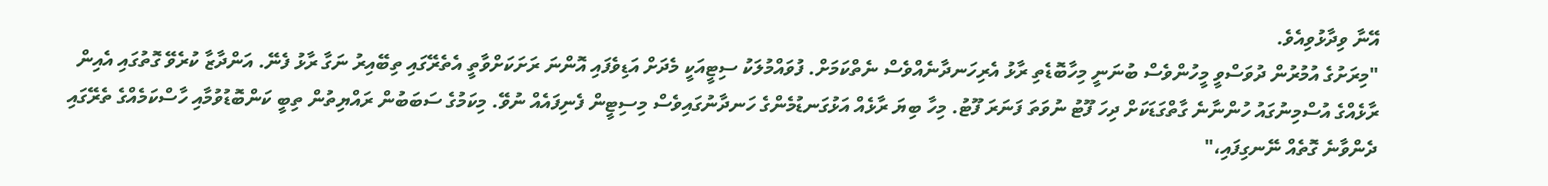އޭނާ ވިދާޅުވިއެވެ.
"މިރަށުގެ އުމުރުން ދުވަސްވީ މީހުންވެސް ބުނަނީ މިހާބޮޑެތި ރާޅު އެރިހަނދާނެއްވެސް ނެތްކަމަށް. ފުވައްމުލަކު ސިޓީއަކީ މެދަށް އަޑިވެފައި އޮންނަ ރަށަކަށްވާތީ އެތެރޭގައި ތިބޭއިރު ނަގާ ރާޅު ފެނޭ. އަންދާޒާ ކުރެވޭ ގޮތުގައި އެއިން ރާޅެއްގެ އުސްމިނުގައު ހުންނާނެ ގާތްގަޑަކަށް ދިހަ ފޫޓު ނުވަތަ ފަނަރަ ފޫޓު. މިހާ ބިޔަ ރާޅެއް އަޅުގަނޑުމެންގެ ހަނދާނުގައިވެސް މިސިޓީން ފެނިފައެއް ނުވޭ. މިކަމުގެ ސަބަބުން ރައްޔިތުން ތިބީ ކަންބޮޑުވުމާއި ހާސްކަމެއްގެ ތެރޭގައި ދެންވާނެ ގޮތެއް ނޭނގިފައި،"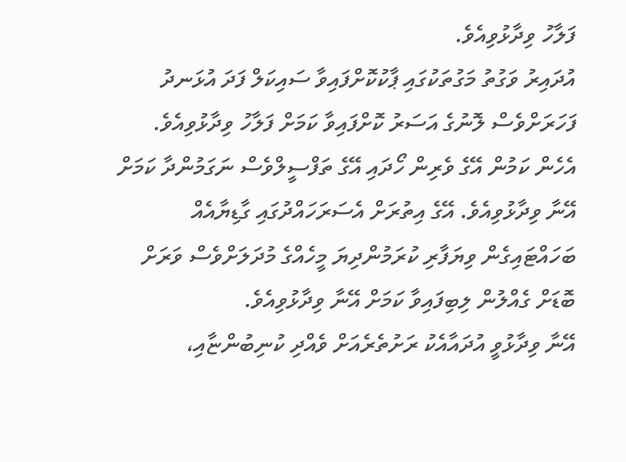ފަލާހު ވިދާޅުވިއެވެ.
އުދައިރު ވަގުތު މަގުތަކުގައި ޕާކުކޮށްފައިވާ ސައިކަލް ފަދަ އުޅަނދު ފަހަރަށްވެސް ލޮނުގެ އަސަރު ކޮށްފައިވާ ކަމަށް ފަލާހު ވިދާޅުވިއެވެ. އެހެން ކަމުން އޭގެ ވެރިން ހޯދައި އޭގެ ތަފްސީލްވެސް ނަގަމުންދާ ކަމަށް އޭނާ ވިދާޅުވިއެވެ. އޭގެ އިތުރަށް އެސަރަހައްދުގައި ގާޑިޔާއެއް ބަހައްޓައިގެން ވިޔަފާރި ކުރަމުންދިޔަ މީހެއްގެ މުދަލަށްވެސް ވަރަށް ބޮޑަށް ގެއްލުން ލިބިފައިވާ ކަމަށް އޭނާ ވިދާޅުވިއެވެ.
އޭނާ ވިދާޅުވީ އުދައާއެކު ރަށުތެރެއަށް ވެއްދި ކުނިބުންޏާއި،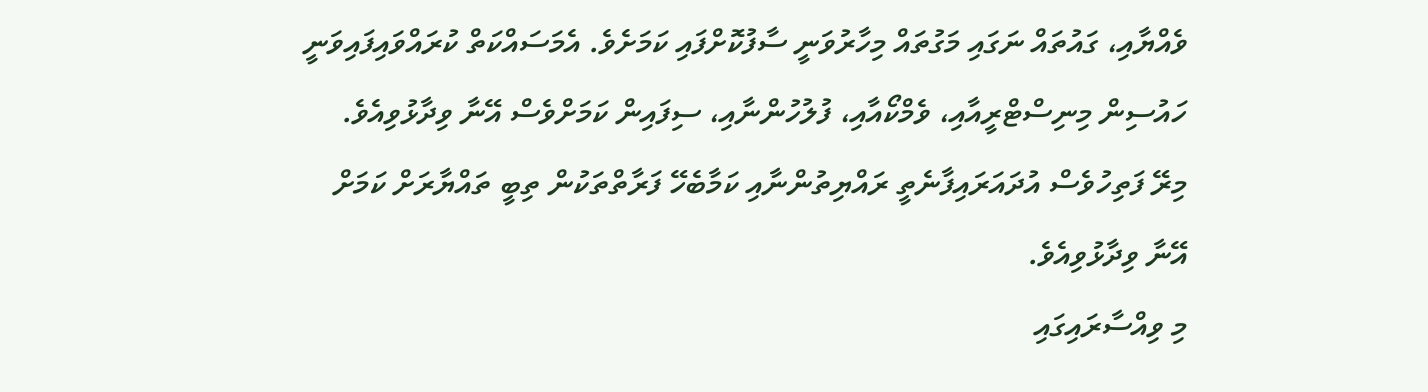ވެއްޔާއި، ގައުތައް ނަގައި މަގުތައް މިހާރުވަނީ ސާފުކޮށްފައި ކަމަށެވެ. އެމަސައްކަތް ކުރައްވައިފައިވަނީ ހައުސިން މިނިސްޓްރީއާއި، ވެމްކޯއާއި، ފުލުހުންނާއި، ސިފައިން ކަމަށްވެސް އޭނާ ވިދާޅުވިއެވެ.
މިރޭ ފަތިހުވެސް އުދައަރައިފާނެތީ ރައްޔިތުންނާއި ކަމާބެހޭ ފަރާތްތަކުން ތިބީ ތައްޔާރަށް ކަމަށް އޭނާ ވިދާޅުވިއެވެ.
މި ވިއްސާރައިގައި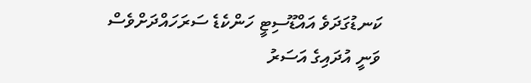ކަނޑުގަދަވެ އައްޑޫސިޓީ ހަންކެޑެ ސަރަހައްދަށްވެސް ވަނީ އުދައިގެ އަސަރު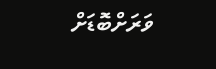ވަރަށްބޮޑަށް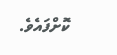ކޮށްފައެވެ.